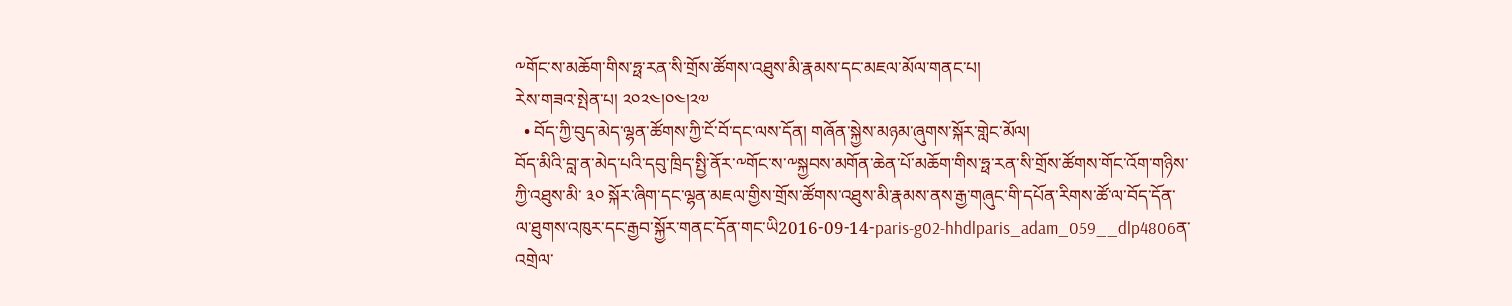༸གོང་ས་མཆོག་གིས་ཧྥ་རན་སི་གྲོས་ཚོགས་འཐུས་མི་རྣམས་དང་མཇལ་མོལ་གནང་པ།
རེས་གཟའ་སྤེན་པ། ༢༠༢༤།༠༤།༢༧
  • བོད་ཀྱི་བུད་མེད་ལྷན་ཚོགས་ཀྱི་ངོ་བོ་དང་ལས་དོན། གཞོན་སྐྱེས་མཉམ་ཞུགས་སྐོར་གླེང་མོལ།
བོད་མིའི་བླ་ན་མེད་པའི་དབུ་ཁྲིད་སྤྱི་ནོར་༸གོང་ས་༸སྐྱབས་མགོན་ཆེན་པོ་མཆོག་གིས་ཧྥ་རན་སི་གྲོས་ཚོགས་གོང་འོག་གཉིས་ཀྱི་འཐུས་མི་ ༣༠ སྐོར་ཞིག་དང་ལྷན་མཇལ་གྱིས་གྲོས་ཚོགས་འཐུས་མི་རྣམས་ནས་རྒྱ་གཞུང་གི་དཔོན་རིགས་ཚོ་ལ་བོད་དོན་ལ་ཐུགས་འཁུར་དང་རྒྱབ་སྐྱོར་གནང་དོན་གང་ཡི2016-09-14-paris-g02-hhdlparis_adam_059__dlp4806ན་འགྲེལ་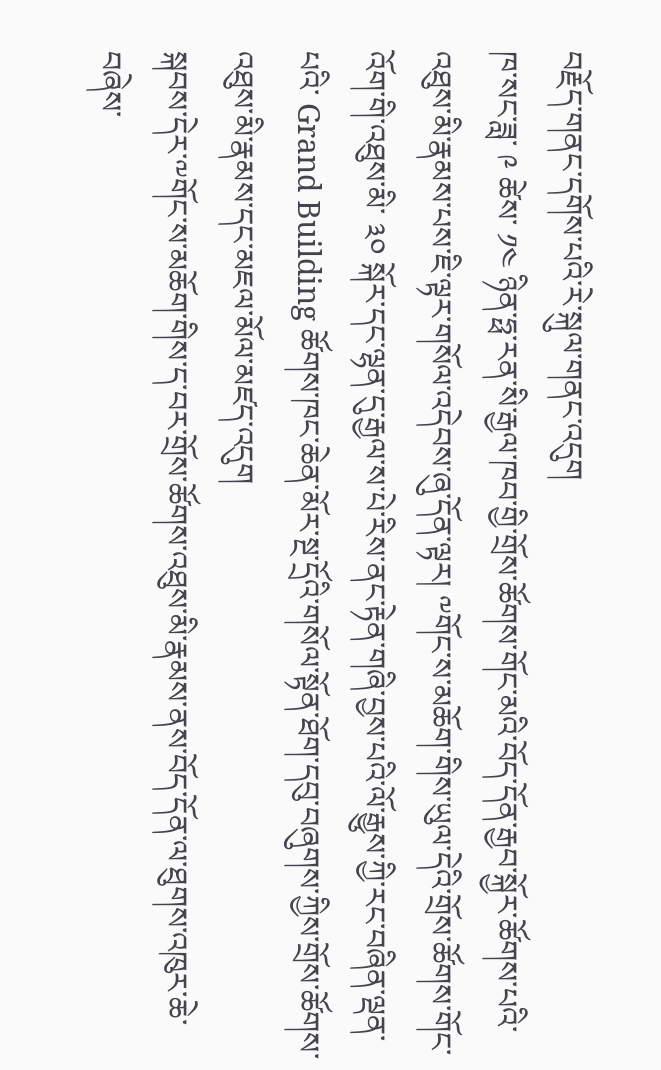བརྗོད་གནང་དགོས་པའི་རེ་སྐུལ་གནང་འདུག
ཁ་སང་ཟླ་ ༩ ཚེས་ ༡༤ ཉིན་ཧྥ་རན་སི་རྒྱལ་ཁབ་གྱི་གྲོས་ཚོགས་གོང་མའི་བོད་དོན་རྒྱབ་སྐྱོར་ཚོགས་པའི་འཐུས་མི་རྣམས་པས་ཇི་ལྟར་གསོལ་འདེབས་ཞུ་དོན་ལྟར། ༸གོང་ས་མཆོག་གིས་ཡུལ་དེའི་གྲོས་ཚོགས་གོང་འོག་གི་འཐུས་མི་ ༣༠ སྐོར་དང་ལྷན་དུ་རྒྱལ་ས་པེ་རིས་ནང་རྟེན་གཞི་བྱས་པའི་ལོ་རྒྱུས་ཀྱི་རང་བཞིན་ལྡན་པའི་ Grand Building ཚོགས་ཁང་ཆེན་མོར་སྔ་དྲོའི་གསོལ་སྟོན་ཐོག་དབུ་བཞུགས་ཀྱིས་གྲོས་ཚོགས་འཐུས་མི་རྣམས་དང་མཇལ་མོལ་མཛད་འདུག
སྐབས་དེར་༸གོང་ས་མཆོག་གིས་ད་བར་གྲོས་ཚོགས་འཐུས་མི་རྣམས་ནས་བོད་དོན་ལ་ཐུགས་འཁུར་ཆེ་བཞེས་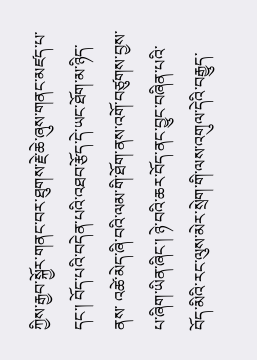ཀྱིས་རྒྱབ་སྐྱོར་གནང་བར་ཐུགས་རྗེ་ཆེ་ཞུས་གནང་མཛད་པ་དང་། བོད་པའི་བདེན་པའི་འཐབ་རྩོད་དེ་ཡང་ཐོག་མ་ཉིད་ནས་ འཚེ་མེད་ཞི་བའི་ལམ་གི་ཐོག་ནས་འགོ་བཙུགས་བྱས་པ་ཞིག་ཡིན་ཞིང་། ཉེ་བའི་ཆར་བོད་ནང་བྱུང་བཞིན་པའི་བོད་མིའི་རང་ལུས་མེར་སྲེག་གི་ལས་འགུལ་དེའི་བརྒྱུད་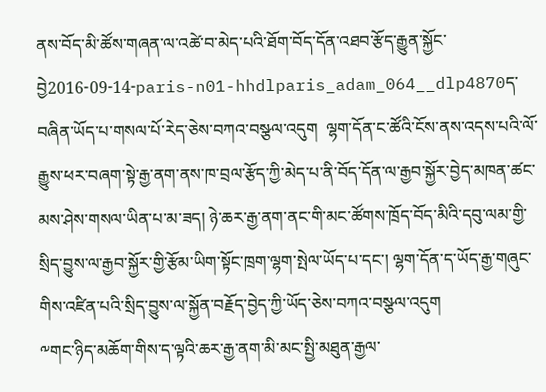ནས་བོད་མི་ཚོས་གཞན་ལ་འཚེ་བ་མེད་པའི་ཐོག་བོད་དོན་འཐབ་རྩོད་རྒྱུན་སྐྱོང་བྱེ2016-09-14-paris-n01-hhdlparis_adam_064__dlp4870ད་བཞིན་ཡོད་པ་གསལ་པོ་རེད་ཅེས་བཀའ་བསྩལ་འདུག  ལྷག་དོན་ང་ཚོའི་ངོས་ནས་འདས་པའི་ལོ་རྒྱུས་ཕར་བཞག་སྟེ་རྒྱ་ནག་ནས་ཁ་བྲལ་རྩོད་ཀྱི་མེད་པ་ནི་བོད་དོན་ལ་རྒྱབ་སྐྱོར་བྱེད་མཁན་ཚང་མས་ཤེས་གསལ་ཡིན་པ་མ་ཟད། ཉེ་ཆར་རྒྱ་ནག་ནང་གི་མང་ཚོགས་ཁྲོད་བོད་མིའི་དབུ་ལམ་གྱི་སྲིད་བྱུས་ལ་རྒྱབ་སྐྱོར་གྱི་རྩོམ་ཡིག་སྟོང་ཁྲག་ལྷག་སྤེལ་ཡོད་པ་དང་། ལྷག་དོན་ད་ཡོད་རྒྱ་གཞུང་གིས་འཛིན་པའི་སྲིད་བྱུས་ལ་སྐྱོན་བརྗོད་བྱེད་ཀྱི་ཡོད་ཅེས་བཀའ་བསྩལ་འདུག
༸གང་ཉིད་མཆོག་གིས་ད་ལྟའི་ཆར་རྒྱ་ནག་མི་མང་སྤྱི་མཐུན་རྒྱལ་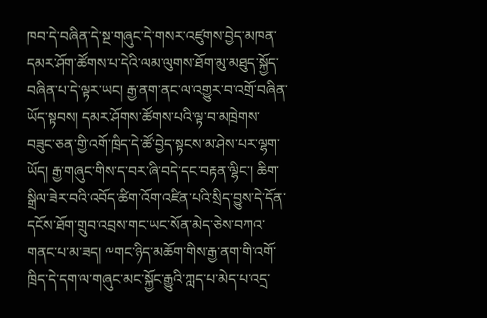ཁབ་དེ་བཞིན་དེ་སྔ་གཞུང་དེ་གསར་འཛུགས་བྱེད་མཁན་དམར་ཤོག་ཚོགས་པ་དེའི་ལམ་ལུགས་ཐོག་མུ་མཐུད་སྐྱོད་བཞིན་པ་དེ་ལྟར་ཡང། རྒྱ་ནག་ནང་ལ་འགྱུར་བ་འགྲོ་བཞིན་ཡོད་སྟབས། དམར་ཤོགས་ཚོགས་པའི་ལྟ་བ་མཁྲེགས་བཟུང་ཅན་གྱི་འགོ་ཁྲིད་དེ་ཚོ་བྱེད་སྟངས་མ་ཤེས་པར་ལྷག་ཡོད། རྒྱ་གཞུང་གིས་ད་བར་ཞི་བདེ་དང་བརྟན་ལྷིང་། ཆིག་སྒྲིལ་ཟེར་བའི་འབོད་ཚིག་འོག་འཛིན་པའི་སྲིད་བྱུས་དེ་དོན་དངོས་ཐོག་གྲུབ་འབྲས་གང་ཡང་སོན་མེད་ཅེས་བཀའ་གནང་པ་མ་ཟད། ༸གང་ཉིད་མཆོག་གིས་རྒྱ་ནག་གི་འགོ་ཁྲིད་དེ་དག་ལ་གཞུང་མང་སྐྱོང་རྒྱུའི་ཀླད་པ་མེད་པ་འདྲ་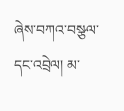ཞེས་བཀའ་བསྩལ་དང་འབྲེལ། མ་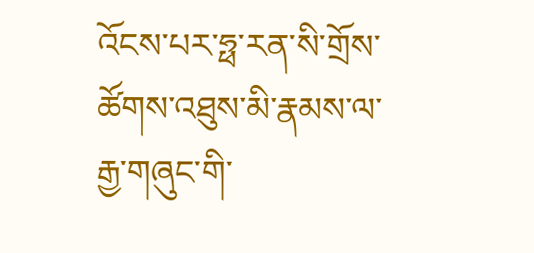འོངས་པར་ཧྥ་རན་སི་གྲོས་ཚོགས་འཐུས་མི་རྣམས་ལ་རྒྱ་གཞུང་གི་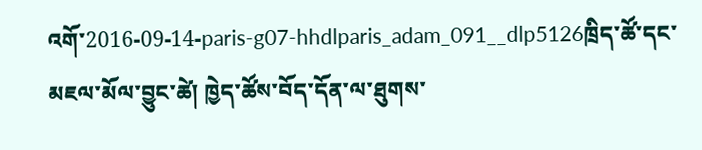འགོ་2016-09-14-paris-g07-hhdlparis_adam_091__dlp5126ཁྲིད་ཚོ་དང་མཇལ་མོལ་བྱུང་ཚེ། ཁྱེད་ཚོས་བོད་དོན་ལ་ཐུགས་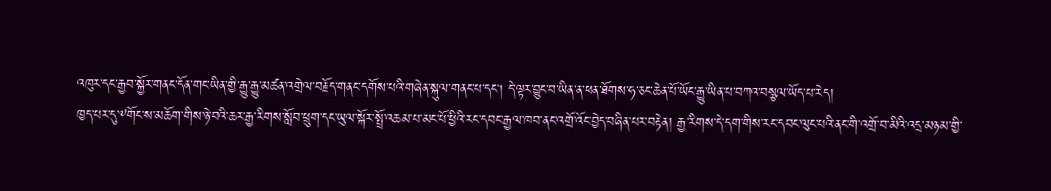འཁུར་དང་རྒྱབ་སྐྱོར་གནང་དོན་གང་ཡིན་གྱི་རྒྱུ་རྒྱུ་མཚན་འགྲེལ་བརྗོད་གནང་དགོས་པའི་གཞེན་སྐུལ་གནང་པ་དང། དེ་ལྟར་བྱུང་བ་ཡིན་ན་ཕན་ཐོགས་ཧ་ཅང་ཆེན་པོ་ཡོང་རྒྱུ་ཡིན་པ་བཀའ་བསྩལ་ཡོད་པ་རེད།
ཁྱད་པར་དུ་༸གོང་ས་མཆོག་གིས་ཉེ་བའི་ཆར་རྒྱ་རིགས་སློབ་ཕྲུག་དང་ཡུལ་སྐོར་སྤྲོ་འཆམ་པ་མང་པོ་ཕྱིའི་རང་དབང་རྒྱལ་ཁབ་ནང་འགྲོ་འོང་བྱེད་བཞིན་པར་བརྟེན། རྒྱ་རིགས་དེ་དག་གིས་རང་དབང་ལུང་པའི་ནང་གི་འགྲོ་བ་མིའི་འདྲ་མཉམ་གྱི་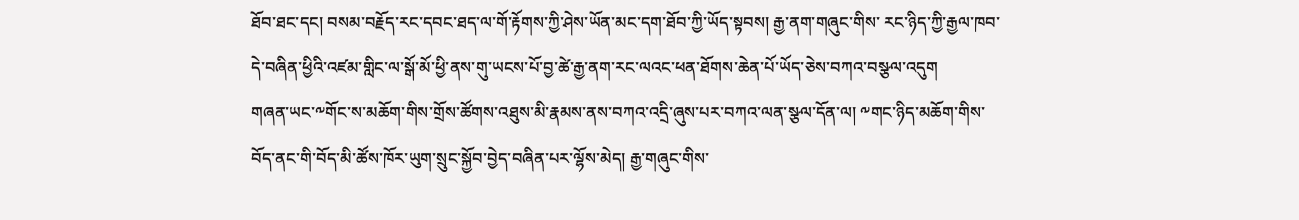ཐོབ་ཐང་དང། བསམ་བརྗོད་རང་དབང་ཐད་ལ་གོ་རྟོགས་ཀྱི་ཤེས་ཡོན་མང་དག་ཐོབ་ཀྱི་ཡོད་སྟབས། རྒྱ་ནག་གཞུང་གིས་ རང་ཉིད་ཀྱི་རྒྱལ་ཁབ་དེ་བཞིན་ཕྱིའི་འཛམ་གླིང་ལ་སྒོ་མོ་ཕྱི་ནས་གུ་ཡངས་པོ་བྱ་ཚེ་རྒྱ་ནག་རང་ལའང་ཕན་ཐོགས་ཆེན་པོ་ཡོད་ཅེས་བཀའ་བསྩལ་འདུག
གཞན་ཡང་༸གོང་ས་མཆོག་གིས་གྲོས་ཚོགས་འཐུས་མི་རྣམས་ནས་བཀའ་འདྲི་ཞུས་པར་བཀའ་ལན་སྩལ་དོན་ལ། ༸གང་ཉིད་མཆོག་གིས་བོད་ནང་གི་བོད་མི་ཚོས་ཁོར་ཡུག་སྲུང་སྐྱོབ་བྱེད་བཞིན་པར་ལྷོས་མེད། རྒྱ་གཞུང་གིས་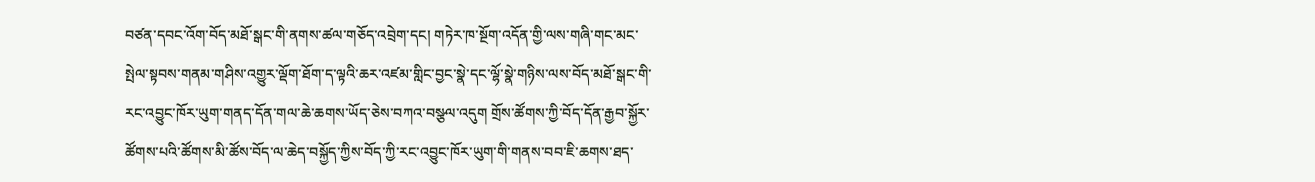བཙན་དབང་འོག་བོད་མཐོ་སྒང་གི་ནགས་ཚལ་གཅོད་འབྲེག་དང། གཏེར་ཁ་སྔོག་འདོན་གྱི་ལས་གཞི་གང་མང་སྤེལ་སྟབས་གནམ་གཤིས་འགྱུར་ལྡོག་ཐོག་ད་ལྟའི་ཆར་འཛམ་གླིང་བྱང་སྣེ་དང་ལྷོ་སྣེ་གཉིས་ལས་བོད་མཐོ་སྒང་གི་རང་འབྱུང་ཁོར་ཡུག་གནད་དོན་གལ་ཆེ་ཆགས་ཡོད་ཅེས་བཀའ་བསྩལ་འདུག གྲོས་ཚོགས་ཀྱི་བོད་དོན་རྒྱབ་སྐྱོར་ཚོགས་པའི་ཚོགས་མི་ཚོས་བོད་ལ་ཆེད་བསྐྱོད་ཀྱིས་བོད་ཀྱི་རང་འབྱུང་ཁོར་ཡུག་གི་གནས་བབ་ཇི་ཆགས་ཐད་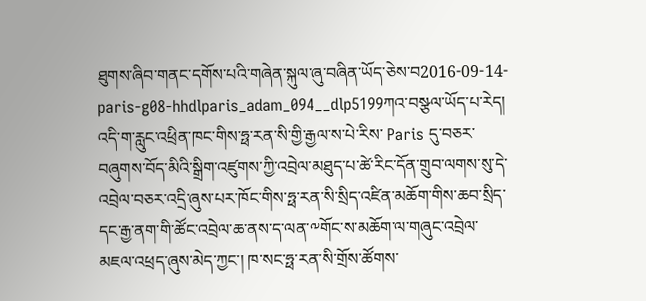ཐུགས་ཞིབ་གནང་དགོས་པའི་གཞེན་སྐུལ་ཞུ་བཞིན་ཡོད་ཅེས་བ2016-09-14-paris-g08-hhdlparis_adam_094__dlp5199ཀའ་བསྩལ་ཡོད་པ་རེད།
འདི་ག་རླུང་འཕྲིན་ཁང་གིས་ཧྥ་རན་སི་གྱི་རྒྱལ་ས་པེ་རིས་ Paris དུ་བཅར་བཞུགས་བོད་མིའི་སྒྲིག་འཛུགས་ཀྱི་འབྲེལ་མཐུད་པ་ཚེ་རིང་དོན་གྲུབ་ལགས་སུ་དེ་འབྲེལ་བཅར་འདྲི་ཞུས་པར་ཁོང་གིས་ཧྥ་རན་སི་སྲིད་འཛིན་མཆོག་གིས་ཆབ་སྲིད་དང་རྒྱ་ནག་གི་ཚོང་འབྲེལ་ཆ་ནས་ད་ལན་༸གོང་ས་མཆོག་ལ་གཞུང་འབྲེལ་མཇལ་འཕྲད་ཞུས་མེད་ཀྱང་། ཁ་སང་ཧྥ་རན་སི་གྲོས་ཚོགས་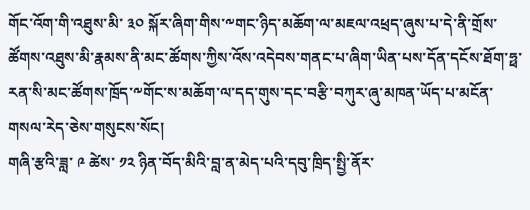གོང་འོག་གི་འཐུས་མི་ ༣༠ སྐོར་ཞིག་གིས་༸གང་ཉིད་མཆོག་ལ་མཇལ་འཕྲད་ཞུས་པ་དེ་ནི་གྲོས་ཚོགས་འཐུས་མི་རྣམས་ནི་མང་ཚོགས་ཀྱིས་འོས་འདེབས་གནང་པ་ཞིག་ཡིན་པས་དོན་དངོས་ཐོག་ཧྥ་རན་སི་མང་ཚོགས་ཁྲོད་༸གོང་ས་མཆོག་ལ་དད་གུས་དང་བརྩི་བཀུར་ཞུ་མཁན་ཡོད་པ་མངོན་གསལ་རེད་ཅེས་གསུངས་སོང།
གཞི་རྩའི་ཟླ་ ༩ ཚེས་ ༡༢ ཉིན་བོད་མིའི་བླ་ན་མེད་པའི་དབུ་ཁྲིད་སྤྱི་ནོར་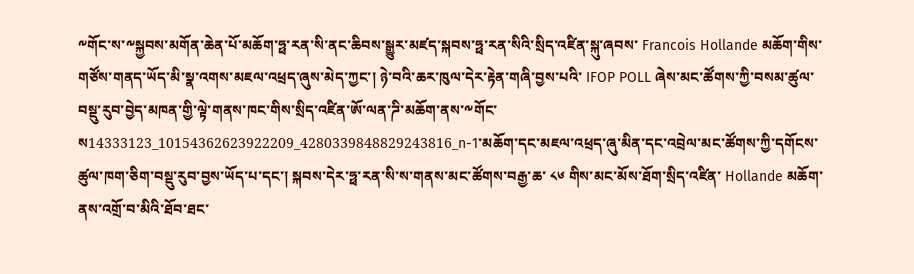༸གོང་ས་༸སྐྱབས་མགོན་ཆེན་པོ་མཆོག་ཧྥ་རན་སི་ནང་ཆིབས་སྒྱུར་མཛད་སྐབས་ཧྥ་རན་སིའི་སྲིད་འཛིན་སྐུ་ཞབས་ Francois Hollande མཆོག་གིས་གཙོས་གནད་ཡོད་མི་སྣ་འགས་མཇལ་འཕྲད་ཞུས་མེད་ཀྱང་། ཉེ་བའི་ཆར་ཁུལ་དེར་རྟེན་གཞི་བྱས་པའི་ IFOP POLL ཞེས་མང་ཚོགས་ཀྱི་བསམ་ཚུལ་བསྡུ་རུབ་བྱེད་མཁན་གྱི་ལྟེ་གནས་ཁང་གིས་སྲིད་འཛིན་ཨོ་ལན་ཌི་མཆོག་ནས་༸གོང་ས14333123_10154362623922209_4280339848829243816_n-1་མཆོག་དང་མཇལ་འཕྲད་ཞུ་མིན་དང་འབྲེལ་མང་ཚོགས་ཀྱི་དགོངས་ཚུལ་ཁག་ཅིག་བསྡུ་རུབ་བྱས་ཡོད་པ་དང་། སྐབས་དེར་ཧྥ་རན་སི་ས་གནས་མང་ཚོགས་བརྒྱ་ཆ་ ༨༦ གིས་མང་མོས་ཐོག་སྲིད་འཛིན་ Hollande མཆོག་ནས་འགྲོ་བ་མིའི་ཐོབ་ཐང་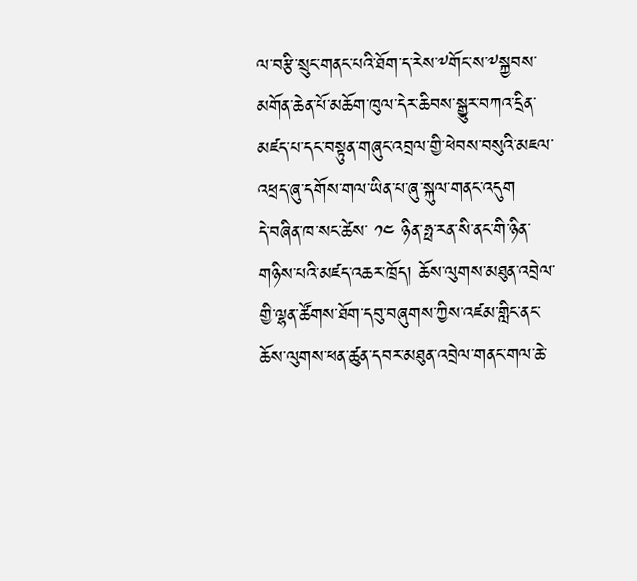ལ་བརྩི་སྲུང་གནང་པའི་ཐོག་ད་རེས་༸གོང་ས་༸སྐྱབས་མགོན་ཆེན་པོ་མཆོག་ཁུལ་དེར་ཆིབས་སྒྱུར་བཀའ་དྲིན་མཛད་པ་དང་བསྟུན་གཞུང་འབྲལ་གྱི་ཕེབས་བསུའི་མཇལ་འཕྲད་ཞུ་དགོས་གལ་ཡིན་པ་ཞུ་སྐུལ་གནང་འདུག
དེ་བཞིན་ཁ་སང་ཚེས་ ༡༤ ཉིན་ཧྥ་རན་སི་ནང་གི་ཉིན་གཉིས་པའི་མཛད་འཆར་ཁྲོད། ཆོས་ལུགས་མཐུན་འབྲེལ་གྱི་ལྷན་ཚོགས་ཐོག་དབུ་བཞུགས་ཀྱིས་འཛམ་གླིང་ནང་ཆོས་ལུགས་ཕན་ཚུན་དབར་མཐུན་འབྲེལ་གནང་གལ་ཆེ་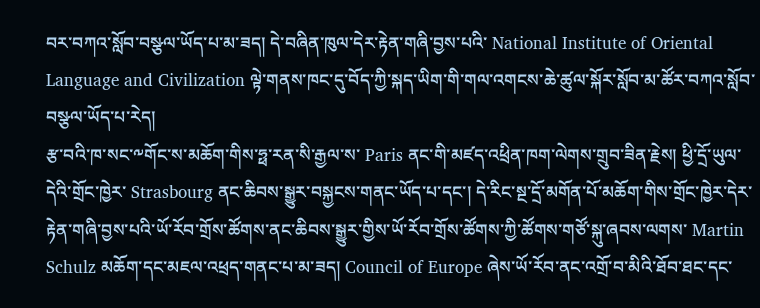བར་བཀའ་སློབ་བསྩལ་ཡོད་པ་མ་ཟད། དེ་བཞིན་ཁུལ་དེར་རྟེན་གཞི་བྱས་པའི་ National Institute of Oriental Language and Civilization ལྟེ་གནས་ཁང་དུ་བོད་ཀྱི་སྐད་ཡིག་གི་གལ་འགངས་ཆེ་ཚུལ་སྐོར་སློབ་མ་ཚོར་བཀའ་སློབ་བསྩལ་ཡོད་པ་རེད།
རྩ་བའི་ཁ་སང་༸གོང་ས་མཆོག་གིས་ཧྥ་རན་སི་རྒྱལ་ས་ Paris ནང་གི་མཛད་འཕྲིན་ཁག་ལེགས་གྲུབ་ཟིན་རྗེས། ཕྱི་དྲོ་ཡུལ་དེའི་གྲོང་ཁྱེར་ Strasbourg ནང་ཆིབས་སྒྱུར་བསྐྱངས་གནང་ཡོད་པ་དང་། དེ་རིང་སྔ་དྲོ་མགོན་པོ་མཆོག་གིས་གྲོང་ཁྱེར་དེར་རྟེན་གཞི་བྱས་པའི་ཡོ་རོབ་གྲོས་ཚོགས་ནང་ཆིབས་སྒྱུར་གྱིས་ཡོ་རོབ་གྲོས་ཚོགས་ཀྱི་ཚོགས་གཙོ་སྐུ་ཞབས་ལགས་ Martin Schulz མཆོག་དང་མཇལ་འཕྲད་གནང་པ་མ་ཟད། Council of Europe ཞེས་ཡོ་རོབ་ནང་འགྲོ་བ་མིའི་ཐོབ་ཐང་དང་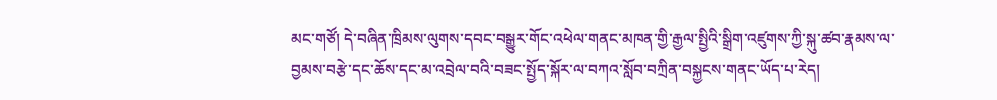མང་གཙོ། དེ་བཞིན་ཁྲིམས་ལུགས་དབང་བསྒྱུར་གོང་འཕེལ་གནང་མཁན་གྱི་རྒྱལ་སྤྱིའི་སྒྲིག་འཛུགས་ཀྱི་སྐུ་ཚབ་རྣམས་ལ་བྱམས་བརྩེ་དང་ཆོས་དང་མ་འབྲེལ་བའི་བཟང་སྤྱོད་སྐོར་ལ་བཀའ་སློབ་བཀྲིན་བསྐྱངས་གནང་ཡོད་པ་རེད།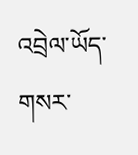འབྲེལ་ཡོད་གསར་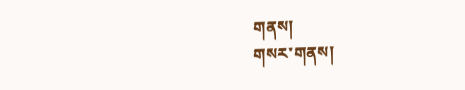གནས།
གསར་གནས།